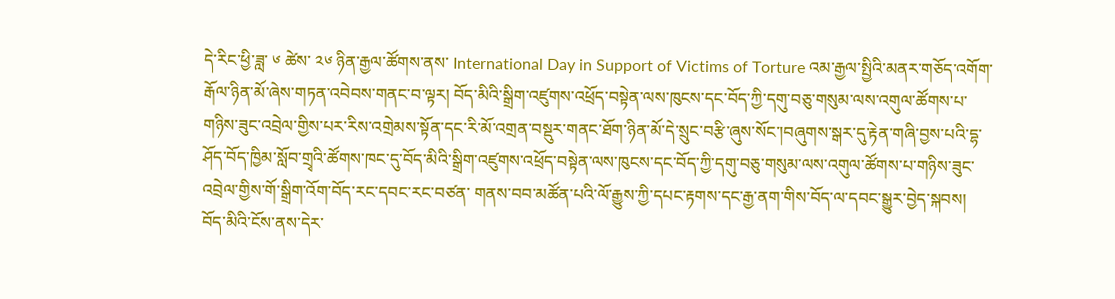དེ་རིང་ཕྱི་ཟླ་ ༦ ཚེས་ ༢༦ ཉིན་རྒྱལ་ཚོགས་ནས་ International Day in Support of Victims of Torture འམ་རྒྱལ་སྤྱིའི་མནར་གཅོད་འགོག་རྒོལ་ཉིན་མོ་ཞེས་གཏན་འབེབས་གནང་བ་ལྟར། བོད་མིའི་སྒྲིག་འཛུགས་འཕྲོད་བསྟེན་ལས་ཁུངས་དང་བོད་ཀྱི་དགུ་བཅུ་གསུམ་ལས་འགུལ་ཚོགས་པ་གཉིས་ཟུང་འབྲེལ་གྱིས་པར་རིས་འགྲེམས་སྟོན་དང་རི་མོ་འགྲན་བསྡུར་གནང་ཐོག་ཉིན་མོ་དེ་སྲུང་བརྩི་ཞུས་སོང་།བཞུགས་སྒར་དུ་རྟེན་གཞི་བྱས་པའི་དྷ་ཤོད་བོད་ཁྱིམ་སློབ་གྲྭའི་ཚོགས་ཁང་དུ་བོད་མིའི་སྒྲིག་འཛུགས་འཕྲོད་བསྟེན་ལས་ཁུངས་དང་བོད་ཀྱི་དགུ་བཅུ་གསུམ་ལས་འགུལ་ཚོགས་པ་གཉིས་ཟུང་འབྲེལ་གྱིས་གོ་སྒྲིག་འོག་བོད་རང་དབང་རང་བཙན་ གནས་བབ་མཚོན་པའི་ལོ་རྒྱུས་ཀྱི་དཔང་རྟགས་དང་རྒྱ་ནག་གིས་བོད་ལ་དབང་སྒྱུར་བྱེད་སྐབས། བོད་མིའི་ངོས་ནས་དེར་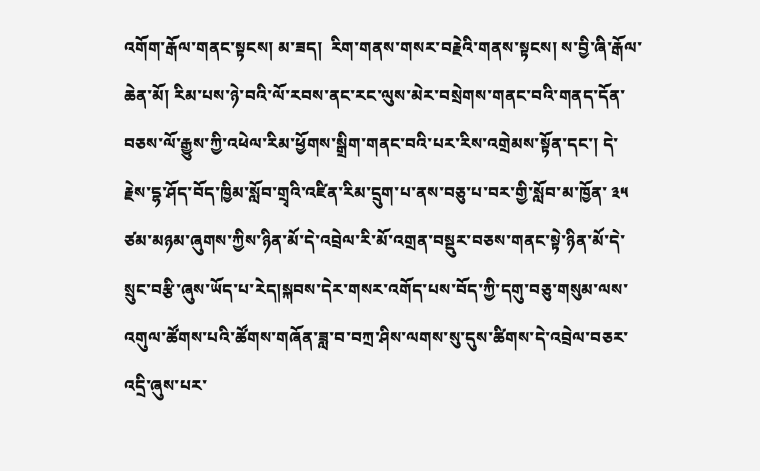འགོག་རྒོལ་གནང་སྟངས། མ་ཟད།  རིག་གནས་གསར་བརྗེའི་གནས་སྟངས། ས་བྱི་ཞི་རྒོལ་ཆེན་མོ། རིམ་པས་ཉེ་བའི་ལོ་རབས་ནང་རང་ལུས་མེར་བསྲེགས་གནང་བའི་གནད་དོན་བཅས་ལོ་རྒྱུས་ཀྱི་འཕེལ་རིམ་ཕྱོགས་སྒྲིག་གནང་བའི་པར་རིས་འགྲེམས་སྟོན་དང་། དེ་རྗེས་དྷ་ཤོད་བོད་ཁྱིམ་སློབ་གྲྭའི་འཛིན་རིམ་དྲུག་པ་ནས་བཅུ་པ་བར་གྱི་སློབ་མ་ཁྱོན་ ༣༥ ཙམ་མཉམ་ཞུགས་ཀྱིས་ཉིན་མོ་དེ་འབྲེལ་རི་མོ་འགྲན་བསྡུར་བཅས་གནང་སྟེ་ཉིན་མོ་དེ་སྲུང་བརྩི་ཞུས་ཡོད་པ་རེད།སྐབས་དེར་གསར་འགོད་པས་བོད་ཀྱི་དགུ་བཅུ་གསུམ་ལས་འགུལ་ཚོགས་པའི་ཚོགས་གཞོན་ཟླ་བ་བཀྲ་ཤིས་ལགས་སུ་དུས་ཚིགས་དེ་འབྲེལ་བཅར་འདྲི་ཞུས་པར་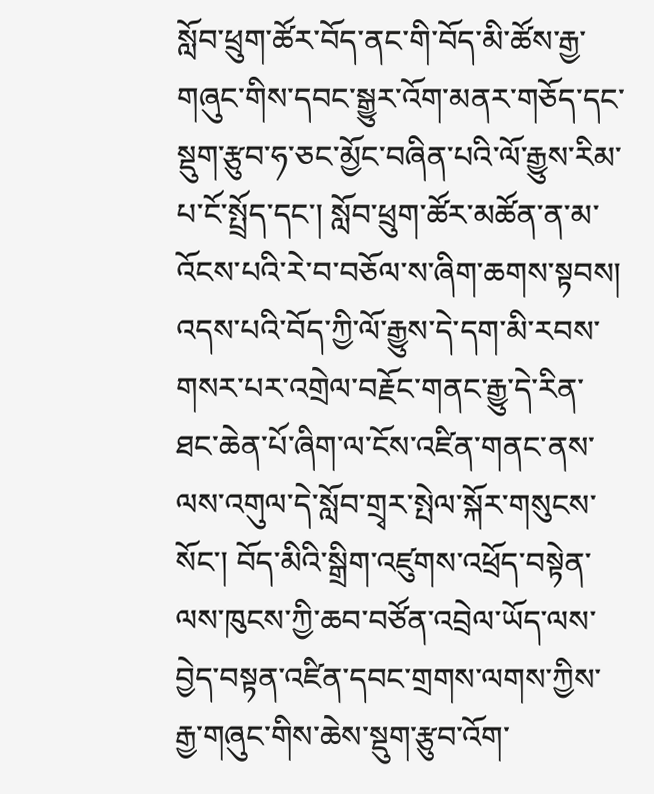སློབ་ཕྲུག་ཚོར་བོད་ནང་གི་བོད་མི་ཚོས་རྒྱ་གཞུང་གིས་དབང་སྒྱུར་འོག་མནར་གཅོད་དང་སྡུག་རྩུབ་ཧ་ཅང་མྱོང་བཞིན་པའི་ལོ་རྒྱུས་རིམ་པ་ངོ་སྤྲོད་དང་། སློབ་ཕྲུག་ཚོར་མཚོན་ན་མ་འོངས་པའི་རེ་བ་བཅོལ་ས་ཞིག་ཆགས་སྟབས། འདས་པའི་བོད་ཀྱི་ལོ་རྒྱུས་དེ་དག་མི་རབས་གསར་པར་འགྲེལ་བརྗོང་གནང་རྒྱུ་དེ་རིན་ཐང་ཆེན་པོ་ཞིག་ལ་ངོས་འཛིན་གནང་ནས་ལས་འགུལ་དེ་སློབ་གྲྭར་སྤེལ་སྐོར་གསུངས་སོང་། བོད་མིའི་སྒྲིག་འཛུགས་འཕྲོད་བསྟེན་ལས་ཁུངས་ཀྱི་ཆབ་བཙོན་འབྲེལ་ཡོད་ལས་བྱེད་བསྟན་འཛིན་དབང་གྲགས་ལགས་ཀྱིས་རྒྱ་གཞུང་གིས་ཆེས་སྡུག་རྩུབ་འོག་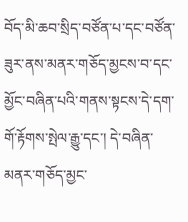བོད་མི་ཆབ་སྲིད་བཙོན་པ་དང་བཙོན་ཟུར་ནས་མནར་གཅོད་མྱངས་བ་དང་མྱོང་བཞིན་པའི་གནས་སྟངས་དེ་དག་གོ་རྟོགས་སྤེལ་རྒྱུ་དང་། དེ་བཞིན་མནར་གཅོད་མྱང་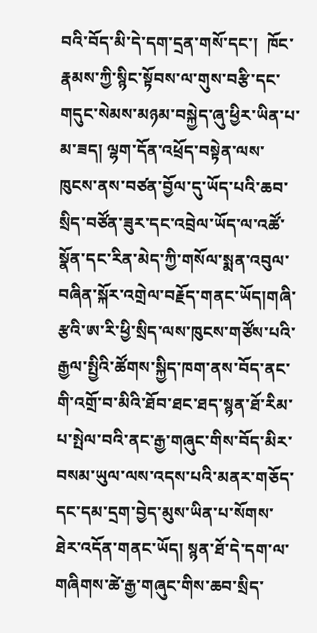བའི་བོད་མི་དེ་དག་དྲན་གསོ་དང་།  ཁོང་རྣམས་ཀྱི་སྙིང་སྟོབས་ལ་གུས་བརྩི་དང་གདུང་སེམས་མཉམ་བསྐྱེད་ཞུ་ཕྱིར་ཡིན་པ་མ་ཟད། ལྷག་དོན་འཕྲོད་བསྟེན་ལས་ཁུངས་ནས་བཙན་བྱོལ་དུ་ཡོད་པའི་ཆབ་སྲིད་བཙོན་ཟུར་དང་འབྲེལ་ཡོད་ལ་འཚོ་སྣོན་དང་རིན་མེད་ཀྱི་གསོལ་སྨན་འབུལ་བཞིན་སྐོར་འགྲེལ་བརྗོད་གནང་ཡོད།གཞི་རྩའི་ཨ་རི་ཕྱི་སྲིད་ལས་ཁུངས་གཙོས་པའི་རྒྱལ་སྤྱིའི་ཚོགས་སྐྱིད་ཁག་ནས་བོད་ནང་གི་འགྲོ་བ་མིའི་ཐོབ་ཐང་ཐད་སྙན་ཐོ་རིམ་པ་སྤེལ་བའི་ནང་རྒྱ་གཞུང་གིས་བོད་མིར་བསམ་ཡུལ་ལས་འདས་པའི་མནར་གཅོད་དང་དམ་དྲག་བྱེད་མུས་ཡིན་པ་སོགས་ཐེར་འདོན་གནང་ཡོད། སྙན་ཐོ་དེ་དག་ལ་གཞིགས་ཚེ་རྒྱ་གཞུང་གིས་ཆབ་སྲིད་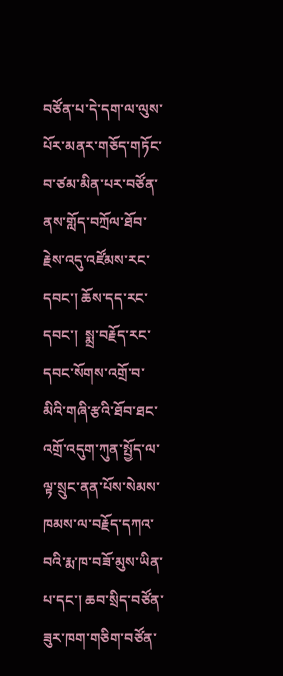བཙོན་པ་དེ་དག་ལ་ལུས་པོར་མནར་གཅོད་གཏོང་བ་ཙམ་མིན་པར་བཙོན་ནས་གློད་བཀྲོལ་ཐོབ་རྗེས་འདུ་འཛོམས་རང་དབང་། ཆོས་དད་རང་དབང་།  སྨྲ་བརྗོད་རང་དབང་སོགས་འགྲོ་བ་མིའི་གཞི་རྩའི་ཐོབ་ཐང་འགྲོ་འདུག་ཀུན་སྤྱོད་ལ་ལྟ་སྲུང་ནན་པོས་སེམས་ཁམས་ལ་བརྗོད་དཀའ་བའི་རྨ་ཁ་བཟོ་མུས་ཡིན་པ་དང་། ཆབ་སྲིད་བཙོན་ཟུར་ཁག་གཅིག་བཙོན་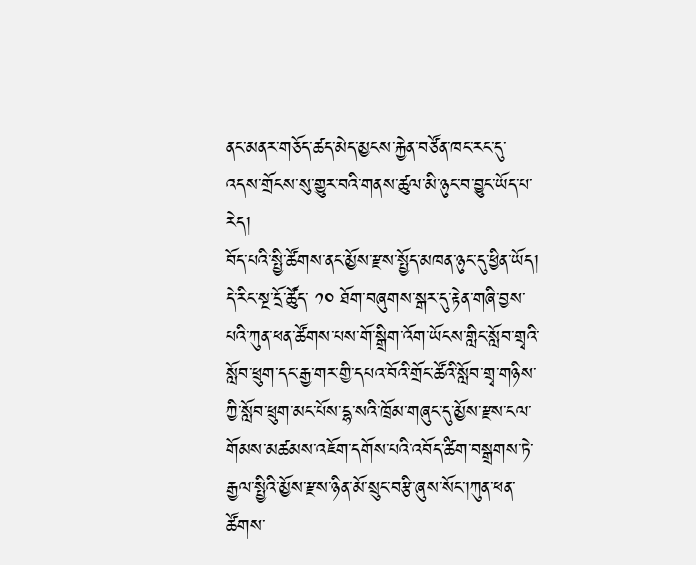ནང་མནར་གཅོད་ཚད་མེད་མྱངས་རྐྱེན་བཙོན་ཁང་རང་དུ་འདས་གྲོངས་སུ་གྱུར་བའི་གནས་ཚུལ་མི་ཉུང་བ་བྱུང་ཡོད་པ་རེད།
བོད་པའི་སྤྱི་ཚོགས་ནང་མྱོས་རྫས་སྤྱོད་མཁན་ཉུང་དུ་ཕྱིན་ཡོད།
དེ་རིང་སྔ་དྲོ་ཚོུད་ ༡༠ ཐོག་བཞུགས་སྒར་དུ་རྟེན་གཞི་བྱས་པའི་ཀུན་ཕན་ཚོགས་པས་གོ་སྒྲིག་འོག་ཡོངས་གླིང་སློབ་གྲྭའི་སློབ་ཕྲུག་དང་རྒྱ་གར་གྱི་དཔའ་བོའི་གྲོང་ཚོའི་སློབ་གྲྭ་གཉིས་ཀྱི་སློབ་ཕྲུག་མང་པོས་དྷ་སའི་ཁྲོམ་གཞུང་དུ་མྱོས་རྫས་ངལ་གོམས་མཚམས་འཇོག་དགོས་པའི་འབོད་ཚིག་བསྒྲགས་ཏེ་རྒྱལ་སྤྱིའི་མྱོས་རྫས་ཉིན་མོ་སྲུང་བརྩི་ཞུས་སོང་།ཀུན་ཕན་ཚོགས་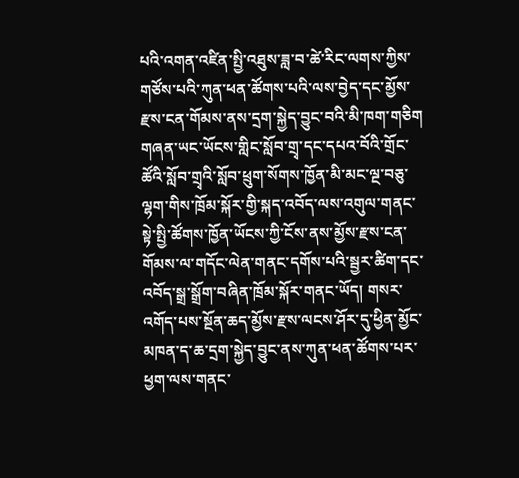པའི་འགན་འཛིན་སྤྱི་འཐུས་ཟླ་བ་ཚེ་རིང་ལགས་ཀྱིས་གཙོས་པའི་ཀུན་ཕན་ཚོགས་པའི་ལས་བྱེད་དང་མྱོས་རྫས་ངན་གོམས་ནས་དྲག་སྐྱེད་བྱུང་བའི་མི་ཁག་གཅིག གཞན་ཡང་ཡོངས་གླིང་སློབ་གྲྭ་དང་དཔའ་བོའི་གྲོང་ཚོའི་སློབ་གྲྭའི་སློབ་ཕྲུག་སོགས་ཁྱོན་མི་མང་ལྔ་བཅུ་ལྷག་གིས་ཁྲོམ་སྐོར་གྱི་སྐད་འབོད་ལས་འགུལ་གནང་སྟེ་སྤྱི་ཚོགས་ཁྱོན་ཡོངས་ཀྱི་ངོས་ནས་མྱོས་རྫས་ངན་གོམས་ལ་གདོང་ལེན་གནང་དགོས་པའི་སྦྱར་ཚིག་དང་འབོད་སྒྲ་སྒྲོག་བཞིན་ཁྲོམ་སྐོར་གནང་ཡོད། གསར་འགོད་པས་སྔོན་ཆད་མྱོས་རྫས་ལངས་ཤོར་དུ་ཕྱིན་མྱོང་མཁན་ད་ཆ་དྲག་སྐྱེད་བྱུང་ནས་ཀུན་ཕན་ཚོགས་པར་ཕྱག་ལས་གནང་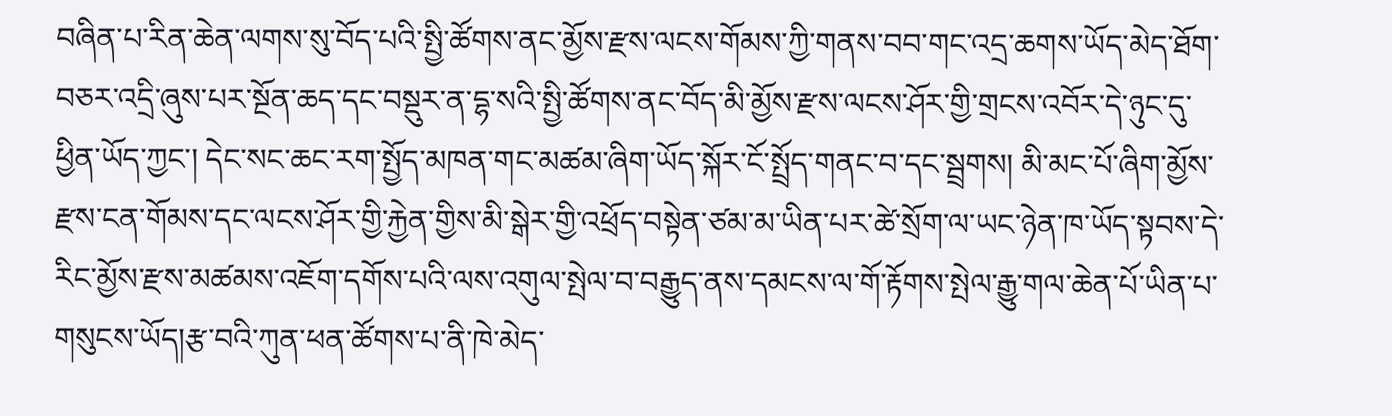བཞིན་པ་རིན་ཆེན་ལགས་སུ་བོད་པའི་སྤྱི་ཚོགས་ནང་མྱོས་རྫས་ལངས་གོམས་ཀྱི་གནས་བབ་གང་འདྲ་ཆགས་ཡོད་མེད་ཐོག་བཅར་འདྲི་ཞུས་པར་སྔོན་ཆད་དང་བསྡུར་ན་དྷ་སའི་སྤྱི་ཚོགས་ནང་བོད་མི་མྱོས་རྫས་ལངས་ཤོར་གྱི་གྲངས་འབོར་དེ་ཉུང་དུ་ཕྱིན་ཡོད་ཀྱང་། དེང་སང་ཆང་རག་སྤྱོད་མཁན་གང་མཚམ་ཞིག་ཡོད་སྐོར་ངོ་སྤྲོད་གནང་བ་དང་སྦྲགས། མི་མང་པོ་ཞིག་མྱོས་རྫས་ངན་གོམས་དང་ལངས་ཤོར་གྱི་རྐྱེན་གྱིས་མི་སྒེར་གྱི་འཕྲོད་བསྟེན་ཙམ་མ་ཡིན་པར་ཚེ་སྲོག་ལ་ཡང་ཉེན་ཁ་ཡོད་སྟབས་དེ་རིང་མྱོས་རྫས་མཚམས་འཇོག་དགོས་པའི་ལས་འགུལ་སྤེལ་བ་བརྒྱུད་ནས་དམངས་ལ་གོ་རྟོགས་སྤེལ་རྒྱུ་གལ་ཆེན་པོ་ཡིན་པ་གསུངས་ཡོད།རྩ་བའི་ཀུན་ཕན་ཚོགས་པ་ནི་ཁེ་མེད་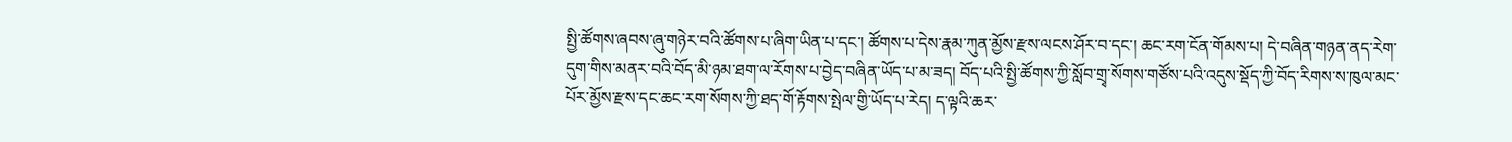སྤྱི་ཚོགས་ཞབས་ཞུ་གཉེར་བའི་ཚོགས་པ་ཞིག་ཡིན་པ་དང་། ཚོགས་པ་དེས་རྣམ་ཀུན་མྱོས་རྫས་ལངས་ཤོར་བ་དང་། ཆང་རག་ངོན་གོམས་པ། དེ་བཞིན་གཉན་ནད་རེག་དུག་གིས་མནར་བའི་བོད་མི་ཉམ་ཐག་ལ་རོགས་པ་བྱེད་བཞིན་ཡོད་པ་མ་ཟད། བོད་པའི་སྤྱི་ཚོགས་ཀྱི་སློབ་གྲྭ་སོགས་གཙོས་པའི་འདུས་སྡོད་ཀྱི་བོད་རིགས་ས་ཁུལ་མང་པོར་མྱོས་རྫས་དང་ཆང་རག་སོགས་ཀྱི་ཐད་གོ་རྟོགས་སྤེལ་གྱི་ཡོད་པ་རེད། ད་ལྟའི་ཆར་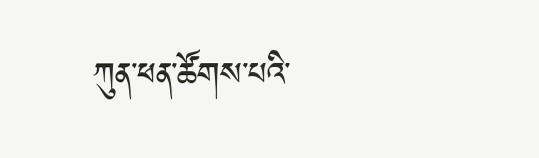ཀུན་ཕན་ཚོགས་པའི་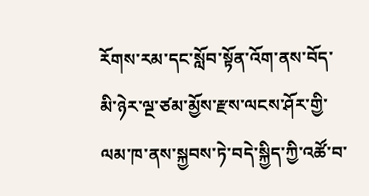རོགས་རམ་དང་སློབ་སྟོན་འོག་ནས་བོད་མི་ཉེར་ལྔ་ཙམ་མྱོས་རྫས་ལངས་ཤོར་གྱི་ལམ་ཁ་ནས་སྐྱབས་ཏེ་བདེ་སྐྱིད་ཀྱི་འཚོ་བ་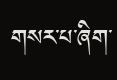གསར་པ་ཞིག་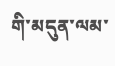གི་མདུན་ལམ་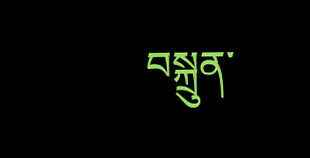བསྐྲུན་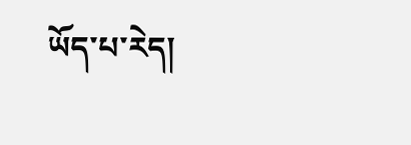ཡོད་པ་རེད།